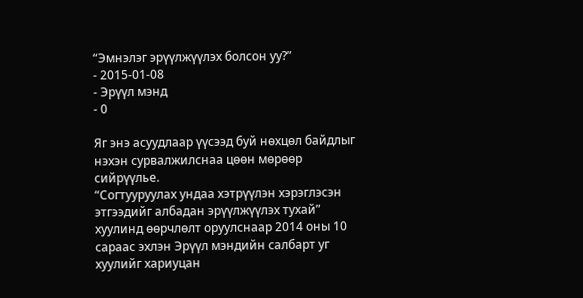“Эмнэлэг эрүүлжүүлэх болсон уу?”
- 2015-01-08
- Эрүүл мэнд
- 0

Яг энэ асуудлаар үүсээд буй нөхцөл байдлыг нэхэн сурвалжилснаа цөөн мөрөөр сийрүүлье.
“Согтууруулах ундаа хэтрүүлэн хэрэглэсэн этгээдийг албадан эрүүлжүүлэх тухай” хуулинд өөрчлөлт оруулснаар 2014 оны 10 сараас эхлэн Эрүүл мэндийн салбарт уг хуулийг хариуцан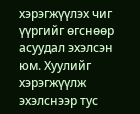хэрэгжүүлэх чиг үүргийг өгснөөр асуудал эхэлсэн юм. Хуулийг хэрэгжүүлж эхэлснээр тус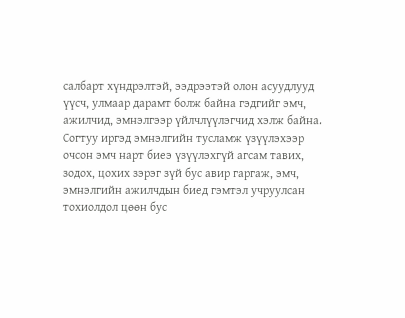салбарт хүндрэлтэй, ээдрээтэй олон асуудлууд үүсч, улмаар дарамт болж байна гэдгийг эмч, ажилчид, эмнэлгээр үйлчлүүлэгчид хэлж байна.
Согтуу иргэд эмнэлгийн тусламж үзүүлэхээр очсон эмч нарт биеэ үзүүлэхгүй агсам тавих, зодох, цохих зэрэг зүй бус авир гаргаж, эмч, эмнэлгийн ажилчдын биед гэмтэл учруулсан тохиолдол цөөн бус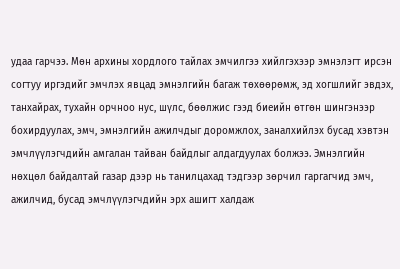удаа гарчээ. Мөн архины хордлого тайлах эмчилгээ хийлгэхээр эмнэлэгт ирсэн согтуу иргэдийг эмчлэх явцад эмнэлгийн багаж төхөөрөмж, эд хогшлийг эвдэх, танхайрах, тухайн орчноо нус, шүлс, бөөлжис гээд биеийн өтгөн шингэнээр бохирдуулах, эмч, эмнэлгийн ажилчдыг доромжлох, заналхийлэх бусад хэвтэн эмчлүүлэгчдийн амгалан тайван байдлыг алдагдуулах болжээ. Эмнэлгийн нөхцөл байдалтай газар дээр нь танилцахад тэдгээр зөрчил гаргагчид эмч, ажилчид, бусад эмчлүүлэгчдийн эрх ашигт халдаж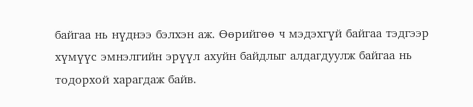байгаа нь нүднээ бэлхэн аж. Өөрийгөө ч мэдэхгүй байгаа тэдгээр хүмүүс эмнэлгийн эрүүл ахуйн байдлыг алдагдуулж байгаа нь тодорхой харагдаж байв.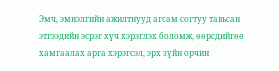Эмч, эмнэлгийн ажилтнууд агсам согтуу тавьсан этгээдийн эсрэг хүч хэрэглэх боломж, өөрсдийгөө хамгаалах арга хэрэгсэл, эрх зүйн орчин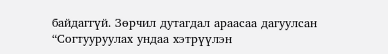байдаггүй. Зөрчил дутагдал араасаа дагуулсан “Согтууруулах ундаа хэтрүүлэн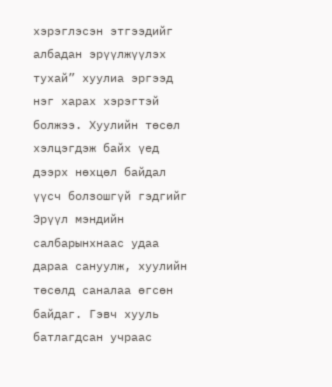хэрэглэсэн этгээдийг албадан эрүүлжүүлэх тухай” хуулиа эргээд нэг харах хэрэгтэй болжээ. Хуулийн төсөл хэлцэгдэж байх үед дээрх нөхцөл байдал үүсч болзошгүй гэдгийг Эрүүл мэндийн салбарынхнаас удаа дараа сануулж, хуулийн төсөлд саналаа өгсөн байдаг. Гэвч хууль батлагдсан учраас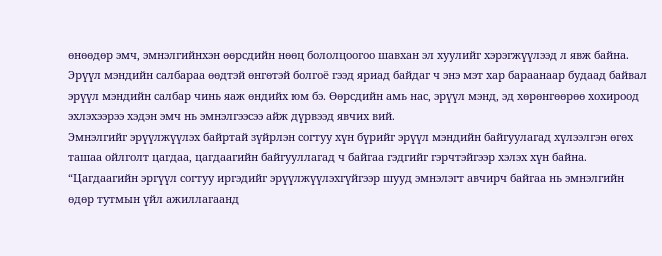өнөөдөр эмч, эмнэлгийнхэн өөрсдийн нөөц бололцоогоо шавхан эл хуулийг хэрэгжүүлээд л явж байна. Эрүүл мэндийн салбараа өөдтэй өнгөтэй болгоё гээд яриад байдаг ч энэ мэт хар бараанаар будаад байвал эрүүл мэндийн салбар чинь яаж өндийх юм бэ. Өөрсдийн амь нас, эрүүл мэнд, эд хөрөнгөөрөө хохироод эхлэхээрээ хэдэн эмч нь эмнэлгээсээ айж дүрвээд явчих вий.
Эмнэлгийг эрүүлжүүлэх байртай зүйрлэн согтуу хүн бүрийг эрүүл мэндийн байгуулагад хүлээлгэн өгөх ташаа ойлголт цагдаа, цагдаагийн байгууллагад ч байгаа гэдгийг гэрчтэйгээр хэлэх хүн байна. “Цагдаагийн эргүүл согтуу иргэдийг эрүүлжүүлэхгүйгээр шууд эмнэлэгт авчирч байгаа нь эмнэлгийн өдөр тутмын үйл ажиллагаанд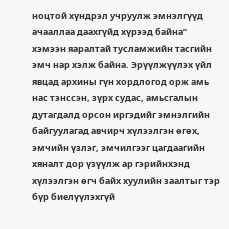ноцтой хүндрэл учруулж эмнэлгүүд ачааллаа даахгүйд хүрээд байна” хэмээн яаралтай тусламжийн тасгийн эмч нар хэлж байна. Эрүүлжүүлэх үйл явцад архины гүн хордлогод орж амь нас тэнссэн, зүрх судас, амьсгалын дутагдалд орсон иргэдийг эмнэлгийн байгуулагад авчирч хүлээлгэн өгөх, эмчийн үзлэг, эмчилгээг цагдаагийн хяналт дор үзүүлж ар гэрийнхэнд хүлээлгэн өгч байх хуулийн заалтыг тэр бүр биелүүлэхгүй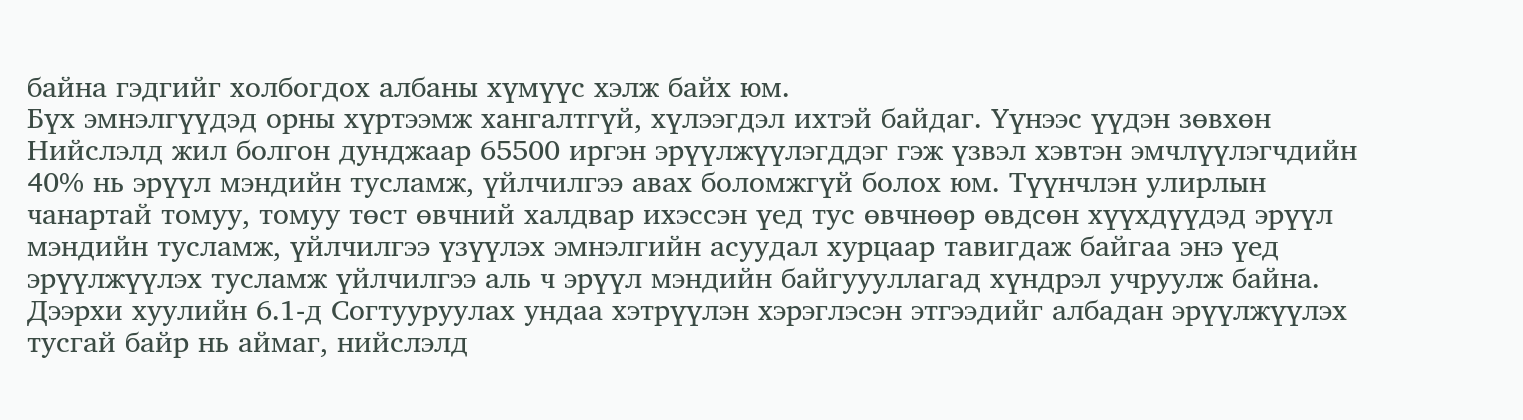байна гэдгийг холбогдох албаны хүмүүс хэлж байх юм.
Бүх эмнэлгүүдэд орны хүртээмж хангалтгүй, хүлээгдэл ихтэй байдаг. Үүнээс үүдэн зөвхөн Нийслэлд жил болгон дунджаар 65500 иргэн эрүүлжүүлэгддэг гэж үзвэл хэвтэн эмчлүүлэгчдийн 40% нь эрүүл мэндийн тусламж, үйлчилгээ авах боломжгүй болох юм. Түүнчлэн улирлын чанартай томуу, томуу төст өвчний халдвар ихэссэн үед тус өвчнөөр өвдсөн хүүхдүүдэд эрүүл мэндийн тусламж, үйлчилгээ үзүүлэх эмнэлгийн асуудал хурцаар тавигдаж байгаа энэ үед эрүүлжүүлэх тусламж үйлчилгээ аль ч эрүүл мэндийн байгуууллагад хүндрэл учруулж байна.
Дээрхи хуулийн 6.1-д Согтууруулах ундаа хэтрүүлэн хэрэглэсэн этгээдийг албадан эрүүлжүүлэх тусгай байр нь аймаг, нийслэлд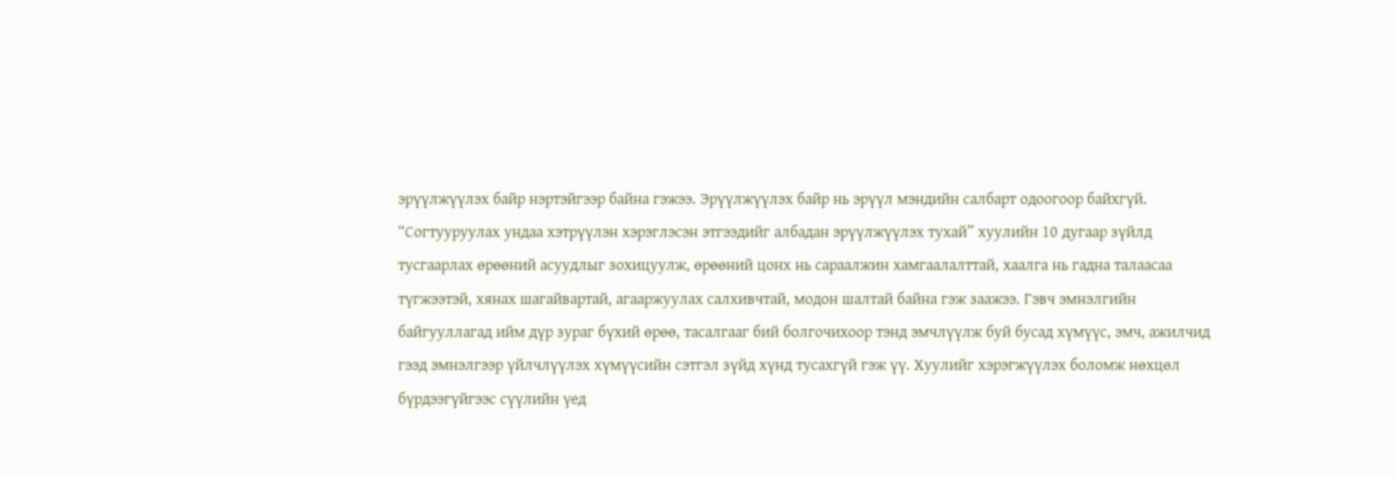эрүүлжүүлэх байр нэртэйгээр байна гэжээ. Эрүүлжүүлэх байр нь эрүүл мэндийн салбарт одоогоор байхгүй. “Согтууруулах ундаа хэтрүүлэн хэрэглэсэн этгээдийг албадан эрүүлжүүлэх тухай” хуулийн 10 дугаар зүйлд тусгаарлах өрөөний асуудлыг зохицуулж, өрөөний цонх нь сараалжин хамгаалалттай, хаалга нь гадна талаасаа түгжээтэй, хянах шагайвартай, агааржуулах салхивчтай, модон шалтай байна гэж заажээ. Гэвч эмнэлгийн байгууллагад ийм дүр зураг бүхий өрөө, тасалгааг бий болгочихоор тэнд эмчлүүлж буй бусад хүмүүс, эмч, ажилчид гээд эмнэлгээр үйлчлүүлэх хүмүүсийн сэтгэл зүйд хүнд тусахгүй гэж үү. Хуулийг хэрэгжүүлэх боломж нөхцөл бүрдээгүйгээс сүүлийн үед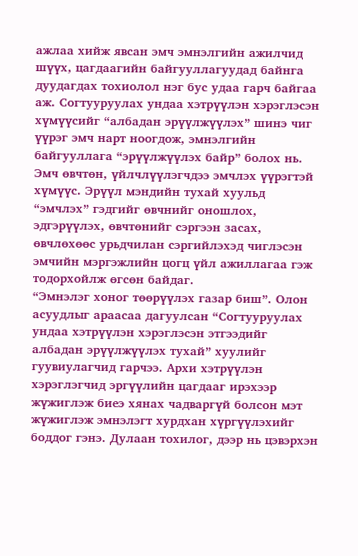ажлаа хийж явсан эмч эмнэлгийн ажилчид шүүх, цагдаагийн байгууллагуудад байнга дуудагдах тохиолол нэг бус удаа гарч байгаа аж. Согтууруулах ундаа хэтрүүлэн хэрэглэсэн хүмүүсийг “албадан эрүүлжүүлэх” шинэ чиг үүрэг эмч нарт ноогдож, эмнэлгийн байгууллага “эрүүлжүүлэх байр” болох нь. Эмч өвчтөн, үйлчлүүлэгчдээ эмчлэх үүрэгтэй хүмүүс. Эрүүл мэндийн тухай хуульд “эмчлэх” гэдгийг өвчнийг оношлох, эдгэрүүлэх, өвчтөнийг сэргээн засах, өвчлөхөөс урьдчилан сэргийлэхэд чиглэсэн эмчийн мэргэжлийн цогц үйл ажиллагаа гэж тодорхойлж өгсөн байдаг.
“Эмнэлэг хоног төөрүүлэх газар биш”. Олон асуудлыг араасаа дагуулсан “Согтууруулах ундаа хэтрүүлэн хэрэглэсэн этгээдийг албадан эрүүлжүүлэх тухай” хуулийг гуувиулагчид гарчээ. Архи хэтрүүлэн хэрэглэгчид эргүүлийн цагдааг ирэхээр жүжиглэж биеэ хянах чадваргүй болсон мэт жүжиглэж эмнэлэгт хурдхан хүргүүлэхийг боддог гэнэ. Дулаан тохилог, дээр нь цэвэрхэн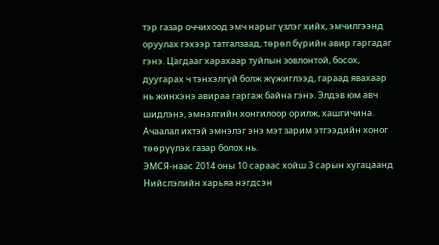тэр газар оччихоод эмч нарыг үзлэг хийх, эмчилгээнд оруулах гэхээр татгалзаад, төрөл бүрийн авир гаргадаг гэнэ. Цагдааг харахаар туйлын зовлонтой, босох, дуугарах ч тэнхэлгүй болж жүжиглээд, гараад явахаар нь жинхэнэ авираа гаргаж байна гэнэ. Элдэв юм авч шидлэнэ, эмнэлгийн хонгилоор орилж, хашгичина. Ачаалал ихтэй эмнэлэг энэ мэт зарим этгээдийн хоног төөрүүлэх газар болох нь.
ЭМСЯ-наас 2014 оны 10 сараас хойш 3 сарын хугацаанд Нийслэлийн харьяа нэгдсэн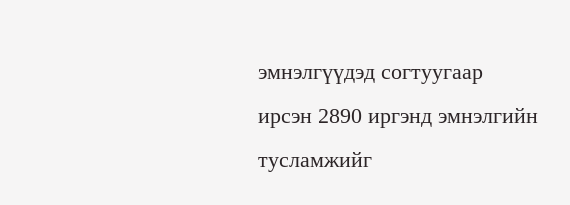эмнэлгүүдэд согтуугаар ирсэн 2890 иргэнд эмнэлгийн тусламжийг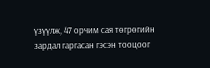үзүүлж, 47 орчим сая төгрөгийн зардал гаргасан гэсэн тооцоог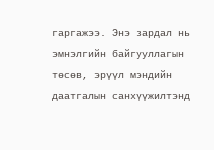гаргажээ. Энэ зардал нь эмнэлгийн байгууллагын төсөв, эрүүл мэндийн даатгалын санхүүжилтэнд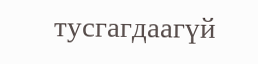тусгагдаагүй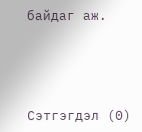байдаг аж.




Сэтгэгдэл (0)